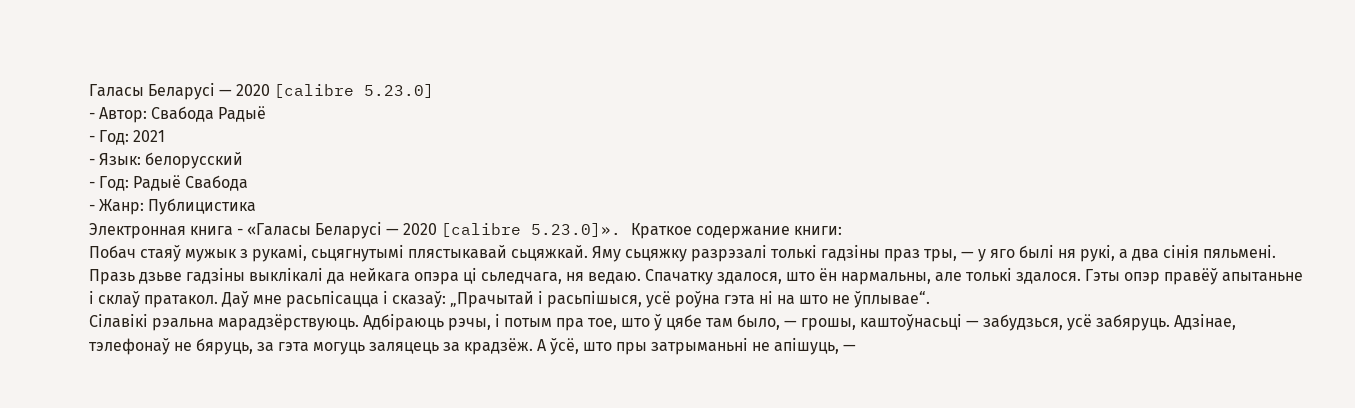Галасы Беларусі — 2020 [calibre 5.23.0]
- Автор: Свабода Радыё
- Год: 2021
- Язык: белорусский
- Год: Радыё Свабода
- Жанр: Публицистика
Электронная книга - «Галасы Беларусі — 2020 [calibre 5.23.0]». Краткое содержание книги:
Побач стаяў мужык з рукамі, сьцягнутымі плястыкавай сьцяжкай. Яму сьцяжку разрэзалі толькі гадзіны праз тры, — у яго былі ня рукі, а два сінія пяльмені.
Празь дзьве гадзіны выклікалі да нейкага опэра ці сьледчага, ня ведаю. Спачатку здалося, што ён нармальны, але толькі здалося. Гэты опэр правёў апытаньне і склаў пратакол. Даў мне расьпісацца і сказаў: „Прачытай і расьпішыся, усё роўна гэта ні на што не ўплывае“.
Сілавікі рэальна марадзёрствуюць. Адбіраюць рэчы, і потым пра тое, што ў цябе там было, — грошы, каштоўнасьці — забудзься, усё забяруць. Адзінае, тэлефонаў не бяруць, за гэта могуць заляцець за крадзёж. А ўсё, што пры затрыманьні не апішуць, —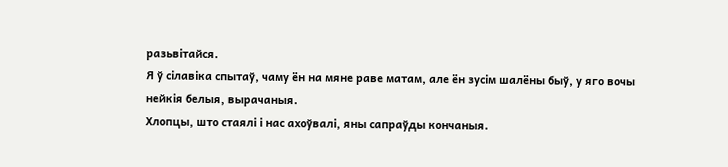разьвітайся.
Я ў сілавіка спытаў, чаму ён на мяне раве матам, але ён зусім шалёны быў, у яго вочы нейкія белыя, вырачаныя.
Хлопцы, што стаялі і нас ахоўвалі, яны сапраўды кончаныя.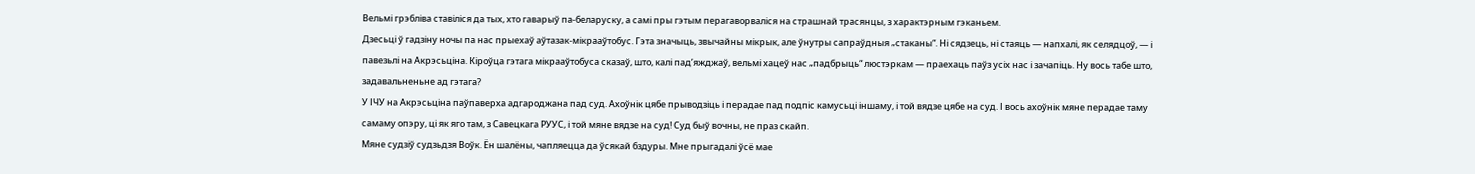Вельмі грэбліва ставіліся да тых, хто гаварыў па-беларуску, а самі пры гэтым перагаворваліся на страшнай трасянцы, з характэрным гэканьем.
Дзесьці ў гадзіну ночы па нас прыехаў аўтазак-мікрааўтобус. Гэта значыць, звычайны мікрык, але ўнутры сапраўдныя „стаканы“. Ні сядзець, ні стаяць — напхалі, як селядцоў, — і павезьлі на Акрэсьціна. Кіроўца гэтага мікрааўтобуса сказаў, што, калі пад’яжджаў, вельмі хацеў нас „падбрыць“ люстэркам — праехаць паўз усіх нас і зачапіць. Ну вось табе што, задавальненьне ад гэтага?
У ІЧУ на Акрэсьціна паўпаверха адгароджана пад суд. Ахоўнік цябе прыводзіць і перадае пад подпіс камусьці іншаму, і той вядзе цябе на суд. І вось ахоўнік мяне перадае таму самаму опэру, ці як яго там, з Савецкага РУУС, і той мяне вядзе на суд! Суд быў вочны, не праз скайп.
Мяне судзіў судзьдзя Воўк. Ён шалёны, чапляецца да ўсякай бздуры. Мне прыгадалі ўсё мае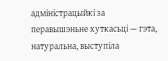адміністрацыйкі за перавышэньне хуткасьці — гэта, натуральна, выступіла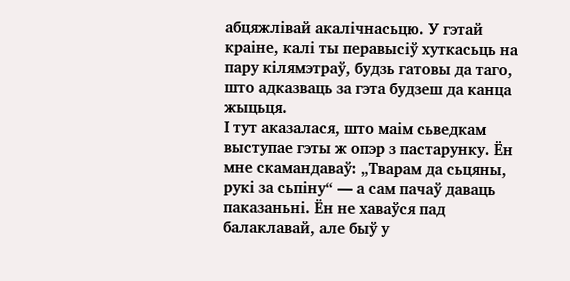абцяжлівай акалічнасьцю. У гэтай краіне, калі ты перавысіў хуткасьць на пару кілямэтраў, будзь гатовы да таго, што адказваць за гэта будзеш да канца жыцьця.
І тут аказалася, што маім сьведкам выступае гэты ж опэр з пастарунку. Ён мне скамандаваў: „Тварам да сьцяны, рукі за сьпіну“ — а сам пачаў даваць паказаньні. Ён не хаваўся пад балаклавай, але быў у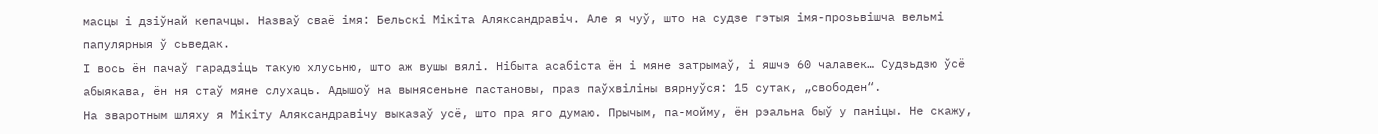масцы і дзіўнай кепачцы. Назваў сваё імя: Бельскі Мікіта Аляксандравіч. Але я чуў, што на судзе гэтыя імя-прозьвішча вельмі папулярныя ў сьведак.
І вось ён пачаў гарадзіць такую хлусьню, што аж вушы вялі. Нібыта асабіста ён і мяне затрымаў, і яшчэ 60 чалавек… Судзьдзю ўсё абыякава, ён ня стаў мяне слухаць. Адышоў на вынясеньне пастановы, праз паўхвіліны вярнуўся: 15 сутак, „свободен“.
На зваротным шляху я Мікіту Аляксандравічу выказаў усё, што пра яго думаю. Прычым, па-мойму, ён рэальна быў у паніцы. Не скажу,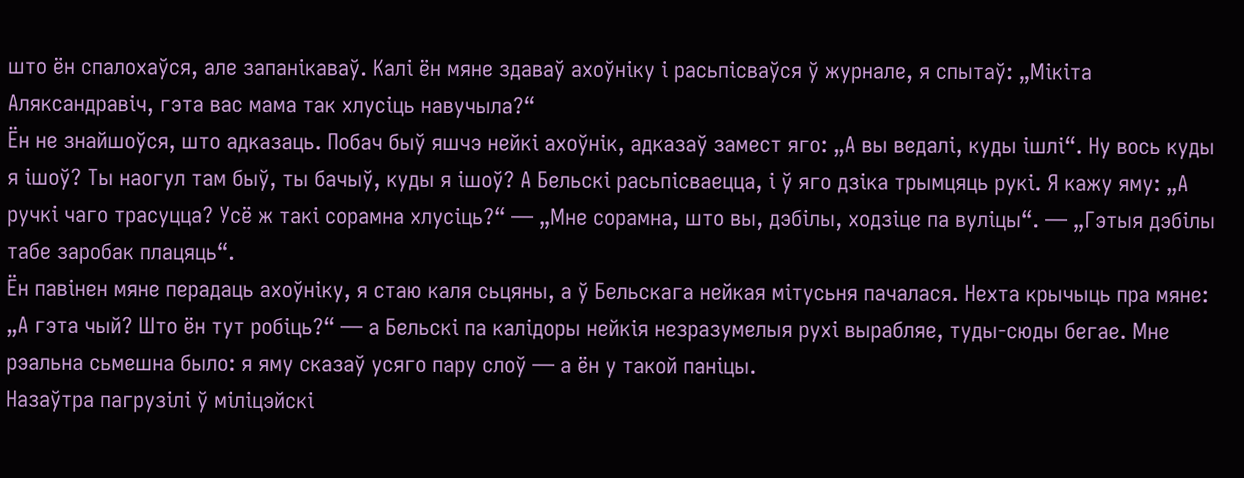што ён спалохаўся, але запанікаваў. Калі ён мяне здаваў ахоўніку і расьпісваўся ў журнале, я спытаў: „Мікіта Аляксандравіч, гэта вас мама так хлусіць навучыла?“
Ён не знайшоўся, што адказаць. Побач быў яшчэ нейкі ахоўнік, адказаў замест яго: „А вы ведалі, куды ішлі“. Ну вось куды я ішоў? Ты наогул там быў, ты бачыў, куды я ішоў? А Бельскі расьпісваецца, і ў яго дзіка трымцяць рукі. Я кажу яму: „А ручкі чаго трасуцца? Усё ж такі сорамна хлусіць?“ — „Мне сорамна, што вы, дэбілы, ходзіце па вуліцы“. — „Гэтыя дэбілы табе заробак плацяць“.
Ён павінен мяне перадаць ахоўніку, я стаю каля сьцяны, а ў Бельскага нейкая мітусьня пачалася. Нехта крычыць пра мяне: „А гэта чый? Што ён тут робіць?“ — а Бельскі па калідоры нейкія незразумелыя рухі вырабляе, туды-сюды бегае. Мне рэальна сьмешна было: я яму сказаў усяго пару слоў — а ён у такой паніцы.
Назаўтра пагрузілі ў міліцэйскі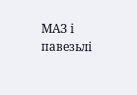МАЗ і павезьлі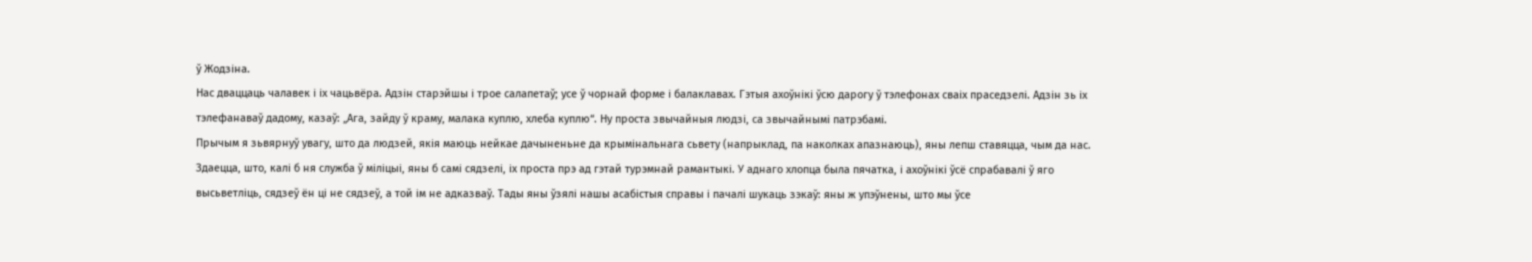ў Жодзіна.
Нас дваццаць чалавек і іх чацьвёра. Адзін старэйшы і трое салапетаў; усе ў чорнай форме і балаклавах. Гэтыя ахоўнікі ўсю дарогу ў тэлефонах сваіх праседзелі. Адзін зь іх тэлефанаваў дадому, казаў: „Ага, зайду ў краму, малака куплю, хлеба куплю“. Ну проста звычайныя людзі, са звычайнымі патрэбамі.
Прычым я зьвярнуў увагу, што да людзей, якія маюць нейкае дачыненьне да крымінальнага сьвету (напрыклад, па наколках апазнаюць), яны лепш ставяцца, чым да нас. Здаецца, што, калі б ня служба ў міліцыі, яны б самі сядзелі, іх проста прэ ад гэтай турэмнай рамантыкі. У аднаго хлопца была пячатка, і ахоўнікі ўсё спрабавалі ў яго высьветліць, сядзеў ён ці не сядзеў, а той ім не адказваў. Тады яны ўзялі нашы асабістыя справы і пачалі шукаць зэкаў: яны ж упэўнены, што мы ўсе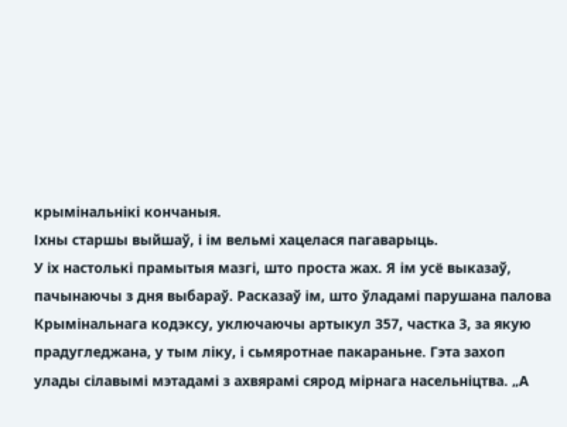крымінальнікі кончаныя.
Іхны старшы выйшаў, і ім вельмі хацелася пагаварыць.
У іх настолькі прамытыя мазгі, што проста жах. Я ім усё выказаў, пачынаючы з дня выбараў. Расказаў ім, што ўладамі парушана палова Крымінальнага кодэксу, уключаючы артыкул 357, частка 3, за якую прадугледжана, у тым ліку, і сьмяротнае пакараньне. Гэта захоп улады сілавымі мэтадамі з ахвярамі сярод мірнага насельніцтва. „А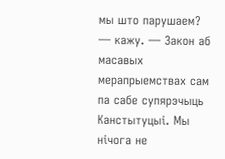мы што парушаем? — кажу. — Закон аб масавых мерапрыемствах сам па сабе супярэчыць Канстытуцыі. Мы нічога не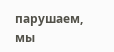парушаем, мы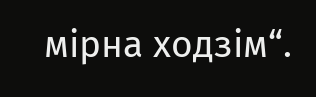мірна ходзім“.